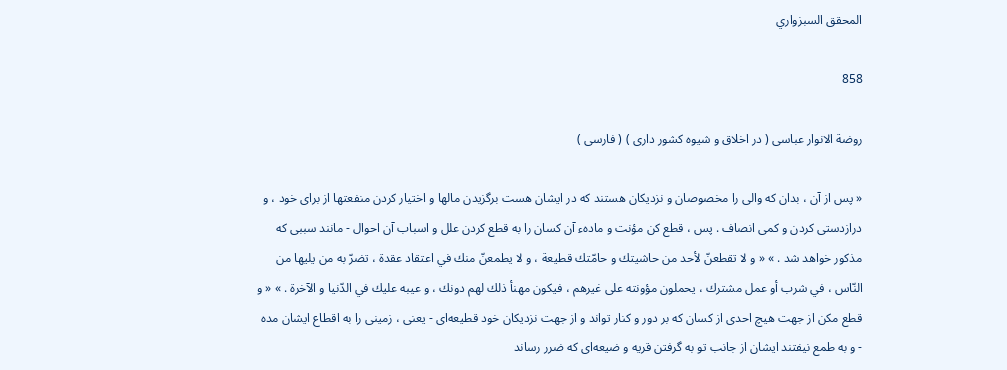المحقق السبزواري

858

روضة الانوار عباسى ( در اخلاق و شيوه كشور دارى ) ( فارسى )

« پس از آن ، بدان كه والى را مخصوصان و نزديكان هستند كه در ايشان هست برگزيدن مالها و اختيار كردن منفعتها از براى خود ، و درازدستى كردن و كمى انصاف . پس ، قطع كن مؤنت و مادهء آن كسان را به قطع كردن علل و اسباب آن احوال - مانند سببى كه مذكور خواهد شد . » « و لا تقطعنّ لأحد من حاشيتك و حامّتك قطيعة ، و لا يطمعنّ منك في اعتقاد عقدة ، تضرّ به من يليها من النّاس ، في شرب أو عمل مشترك ، يحملون مؤونته على غيرهم ، فيكون مهنأ ذلك لهم دونك ، و عيبه عليك في الدّنيا و الآخرة . » « و قطع مكن از جهت هيچ احدى از كسان كه بر دور و كنار تواند و از جهت نزديكان خود قطيعه‌اى - يعنى ، زمينى را به اقطاع ايشان مده - و به طمع نيفتند ايشان از جانب تو به گرفتن قريه و ضيعه‌اى كه ضرر رساند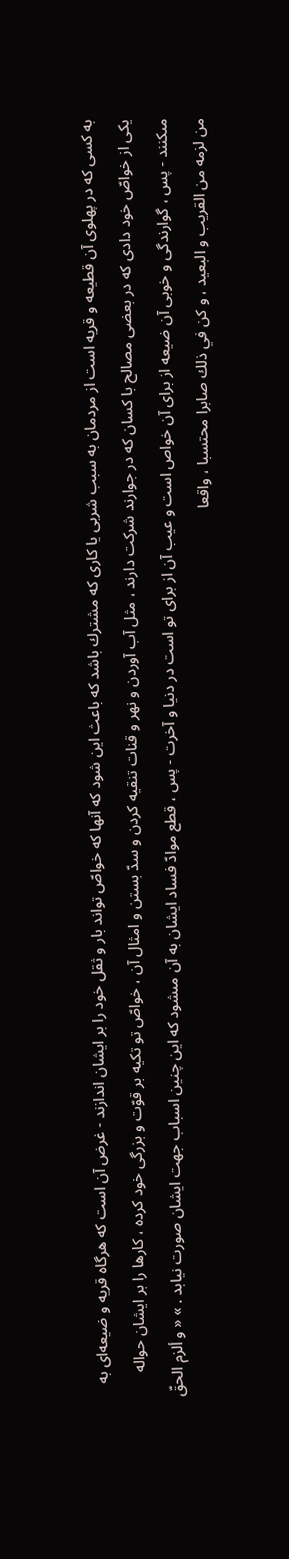به كسى كه در پهلوى آن قطيعه و قريه است از مردمان به سبب شربى يا كارى كه مشترك باشد كه باعث اين شود كه آنها كه خواصّ تواند بار و ثقل خود را بر ايشان اندازند - غرض آن است كه هرگاه قريه و ضيعه‌اى به يكى از خواصّ خود دادى كه در بعضى مصالح با كسان كه در جوارند شركت دارند ، مثل آب آوردن و نهر و قنات تنقيه كردن و سدّ بستن و امثال آن ، خواصّ تو تكيه بر قوّت و بزرگى خود كرده ، كارها را بر ايشان حواله مىكنند - پس ، گوارندگى و خوبى آن ضيعه از براى آن خواص است و عيب آن از براى تو است در دنيا و آخرت - پس ، قطع موادّ فساد ايشان به آن مىشود كه اين چنين اسباب جهت ايشان صورت نيابد . » « و ألزم الحقّ من لزمه من القريب و البعيد ، و كن في ذلك صابرا محتسبا ، واقعا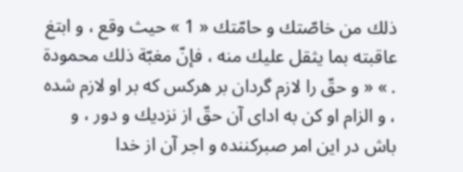ذلك من خاصّتك و حامّتك « 1 » حيث وقع ، و ابتغ عاقبته بما يثقل عليك منه ، فإنّ مغبّة ذلك محمودة . » « و حقّ را لازم گردان بر هركس كه بر او لازم شده ، و الزام او كن به اداى آن حقّ از نزديك و دور ، و باش در اين امر صبركننده و اجر آن از خدا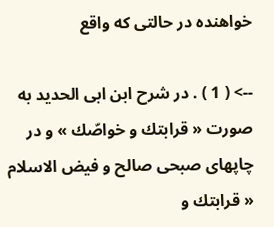خواهنده در حالتى كه واقع

--> ( 1 ) . در شرح ابن ابى الحديد به صورت « قرابتك و خواصّك » و در چاپهاى صبحى صالح و فيض الاسلام « قرابتك و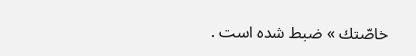خاصّتك » ضبط شده است .